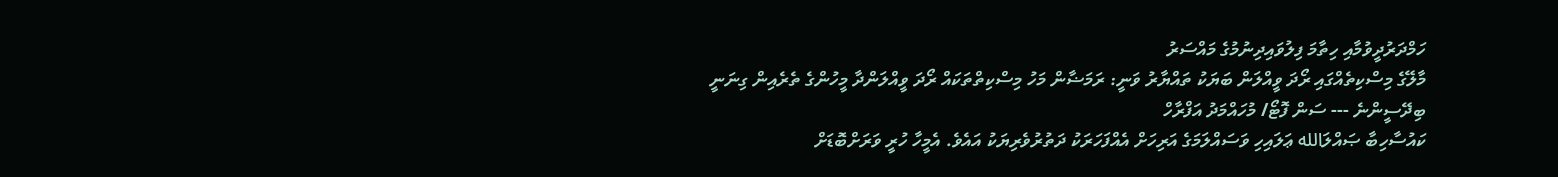ހަމްދަރުދީވުމާއި ހިތާމަ ފިލުވައިދިނުމުގެ މައްސަރު
މާލޭގެ މިސްކިތެއްގައި ރޯދަ ވީއްލަން ބަޔަކު ތައްޔާރު ވަނީ: ރަމަޟާން މަހު މިސްކިތްތަކައް ރޯދަ ވީއްލަންދާ މީހުންގެ ތެރެއިން ގިނަނީ ބިދޭސީންނެ --- ސަން ފޮޓޯ/ މުހައްމަދު އަފްރާހް
ކައުސާހިބާ ޞައްލަالله ޢަލައިހި ވަސައްލަމަގެ އަރިހަށް އެއްފަހަރަކު ދަތުރުވެރިޔަކު އައެވެ. އެމީހާ ހުރީ ވަރަށްބޮޑަށް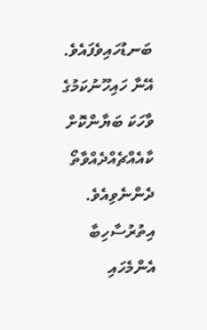ބަނޑުހައިވެފައެވެ. އޭނާ ހައިހޫނުކަމުގެ ވާހަކަ ބަޔާންކޮށް ކާއެއްޗެއްދެއްވާތޯ ދެންނެވިއެވެ. އިތުރުސާހިބާ އެންމެހައި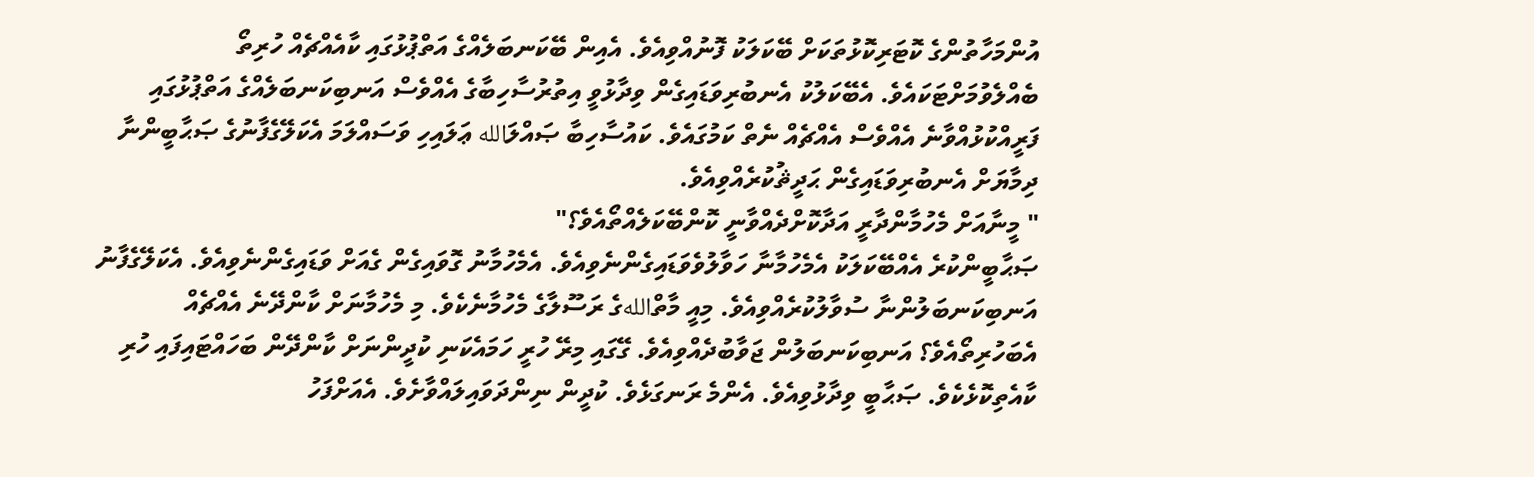އުންމަހާތުންގެ ކޮޓަރިކޮޅުތަކަށް ބޭކަލަކު ފޮނުއްވިއެވެ. އެއިން ބޭކަނބަލެއްގެ އަތްޕުޅުގައި ކާއެއްޗެއް ހުރިތޯ ބެއްލެވުމަށްޓަކައެވެ. އެބޭކަލުކު އެނބުރިވަޑައިގެން ވިދާޅުވީ އިތުރުސާހިބާގެ އެއްވެސް އަނބިކަނބަލެއްގެ އަތްޕުޅުގައި ފަރީއްކުޅުއްވާނެ އެއްވެސް އެއްޗެއް ނެތް ކަމުގައެވެ. ކައުސާހިބާ ޞައްލަالله ޢަލައިހި ވަސައްލަމަ އެކަލޭގެފާނުގެ ޞަޙާބީންނާ ދިމާޔަށް އެނބުރިވަޑައިގެން ޙަދީޘުކުރެއްވިއެވެ.
" މީނާއަށް މެހުމާންދާރީ އަދާކޮށްދެއްވާނީ ކޮންބޭކަލެއްތޯއެވެ؟"
ޞަޙާބީންކުރެ އެއްބޭކަލަކު އެމެހުމާނާ ހަވާލުވެވަޑައިގެންނެވިއެވެ. އެމެހުމާނު ގޮވައިގެން ގެއަށް ވަޑައިގެންނެވިއެވެ. އެކަލޭގެފާނު އަނބިކަނބަލުންނާ ސުވާލުކުރެއްވިއެވެ. މިއީ މާތްاللهގެ ރަސޫލާގެ މެހުމާނެކެވެ. މި މެހުމާނަށް ކާންދޭނެ އެއްޗެއް އެބަހުރިތޯއެވެ؟ އަނބިކަނބަލުން ޖަވާބުދެއްވިއެވެ. ގޭގައި މިރޭ ހުރީ ހަމައެކަނި ކުދީންނަށް ކާންދޭން ބަހައްޓައިފައި ހުރި ކާއެތިކޮޅެކެވެ. ޞަޙާބީ ވިދާޅުވިއެވެ. އެންމެ ރަނގަޅެވެ. ކުދީން ނިންދަވައިލައްވާށެވެ. އެއަށްފަހު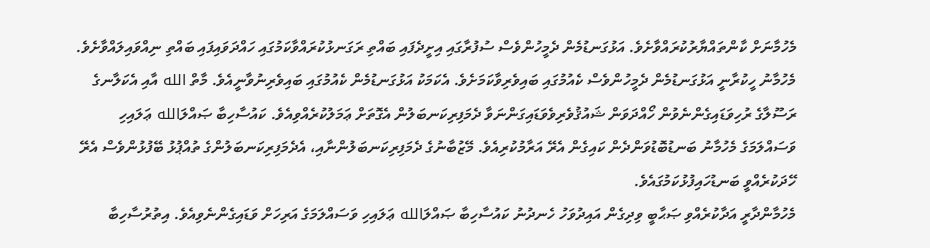މެހުމާނަށް ކާންތައްޔާރުކުރައްވާށެވެ. އަޅުގަނޑުމެން ދެމީހުންވެސް ސުފުރާގައި އިށީދެފައި ބައްތި ރަގަނޅުކުރައްވާކަމުގައި ހައްދަވައިފައި ބައްތި ނިއްވައިލައްވާށެވެ. މެހުމާނު ހީކުރާނީ އަޅުގަނޑުމެން ދެމީހުންވެސް ކެއުމުގައި ބައިވެރިވާކަމަށެވެ. އެކަމަކު އަޅުގަނޑުމެން ކެއުމުގައި ބައިވެރިނުވާނީއެވެ. މާތް الله އާއި އެކަލާނގެ ރަސޫލާގެ ރުހިވަޑައިގެންނެވުން ހޯއްދަވަން ޝައުޤުވެރިވެވަޑައިގަންނަވާ ދެމަފިރިކަނބަލުން އެގޮތަށް ޢަމަލުކުރެއްވިއެވެ. ކައުސާހިބާ ޞައްލަالله ޢަލައިހި ވަސައްލަމަގެ މެހުމާނު ބަނޑުބޮޑުވަންދެން ކައިގެން އެރޭ އަރާމުކުރިއެވެ. މޭޒުބާނުގެ ދެމަފިރިކަނބަލުންނާއި، އެދެމަފިރިކަނބަލުންގެ ތުއްޕުޅު ބޭފުޅުންވެސް އެރޭ ހޭދަކުރެއްވީ ބަނޑުހައިފުޅުކަމުގައެވެ.
މެހުމާންދާރީ އަދާކުރެއްވި ޞަޙާބީ ވިދިގެން އައިދުވަހު ހެނދުނު ކައުސާހިބާ ޞައްލަالله ޢަލައިހި ވަސައްލަމަގެ އަރިހަށް ވަޑައިގެންނެވިއެވެ. އިތުރުސާހިބާ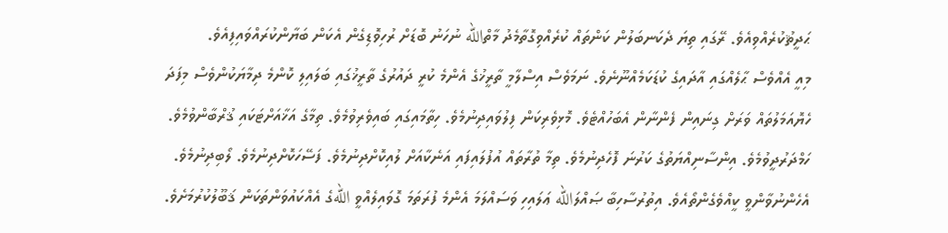ޙަދީޘުކުރެއްވިއެވެ. ރޭގައި ތިޔަ ދެކަނބަލުން ކަންތައް ކުރެއްވިގޮތާމެދު މާތްالله ނުހަނު ބޮޑަށް ރުހިވޮޑިގެން އެކަން ބަޔާންކުރައްވައިފިއެވެ.
މިއީ އެއްވެސް ޙާލެއްގައި އާދައިގެ ކުޑަކަމެއްނޫނެވެ. ނަމަވެސް އިސްލާމީ ތާރީޚުގެ އެންމެ ކުރީ ދައުރުގެ ތާރީޚުގައި ބަލައިލި ކޮންމެ ދިމާޔަކުންވެސް މިފަދަ ހެޔޮއަމަލުތައް ވަރަށް ގިނައިން ފެންނާން އެބަހުއްޓެވެ. މޮޅިވެރިކަން ފިލުވައިދިނުމެވެ. ހިތާމައިގައި ބައިވެރިވުމެވެ. ތިމާގެ އަޚާއަށްޓަކައި ޤުރްބާންވުމެވެ. ހަމްދަރުދީވުމެވެ. އިންސާނިއްޔަތުގެ ކަރުނަ ފޮހެދިނުމެވެ. ތިމާ ތުރާތައް އުފުލައިފައި އަނެކާއަށް ލުއިކޮށްދިނުމެވެ. ފަސޭހަކޮށްދިނުމެވެ. ލޯބިދިނުމެވެ. އެހެންނުވާންވީ ކީއްވެގެންތޯއެވެ. އިތުރުސާހިބާ ޞައްލަالله ޢަލައިހި ވަސައްލަމަ އެންމެ ފުރަތަމަ ގޮވައިލެއްވީ اللهގެ އެއްކައުވަންތަކަން ޤަބޫލުކުރުމަށެވެ.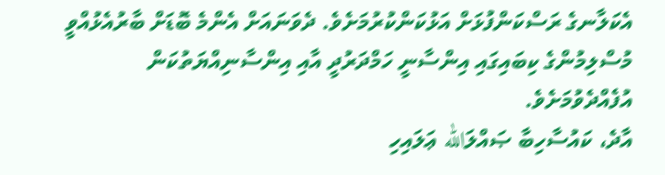އެކަލާނގެ ރަސްކަންފުޅަށް އަޅުކަންކުރުމަށެވެ. ދެވަނައަށް އެންމެ ބޮޑަށް ބާރުއެޅުއްވީ މުސްލިމުންގެ ކިބައިގައި އިންސާނީ ހަމްދަރުދީ އާއި އިންސާނިއްޔަތުކަން އުފެއްދެވުމަށެވެ.
އާދެ، ކައުސާހިބާ ޞައްލަالله ޢަލައިހި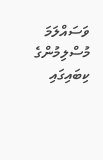ވަސައްލަމަ މުސްލިމުންގެ ކިބައިގައި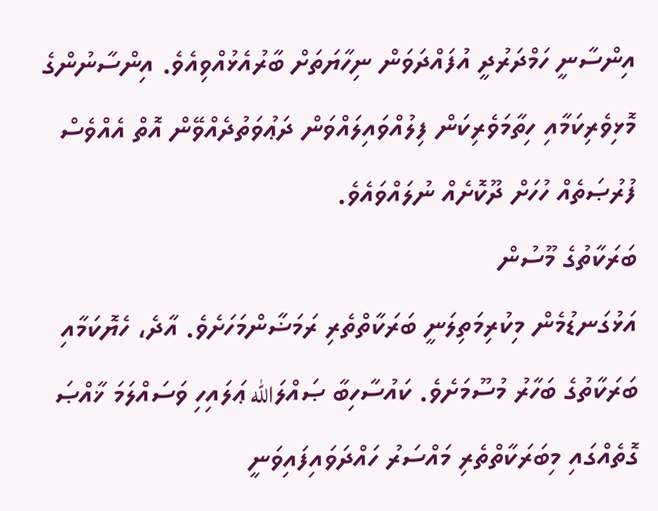އިންސާނީ ހަމްދަރުދީ އުފައްދަވަން ނިހާޔަތަށް ބާރުއެޅުއްވިއެވެ. އިންސާނުންގެ މޮޅިވެރިކަމާއި ހިތާމަވެރިކަން ފިލުއްވައިލައްވަން ދަޢުވަތުދެއްވޭން އޮތް އެއްވެސް ފުރުޞަތެއް ހުހަށް ދޫކޮށެއް ނުލައްވައެވެ.
ބަރަކާތުގެ މޫސުން
އަޅުގަނޑުމެން މިކުރިމަތިލަނީ ބަރަކާތްތެރި ރަމަޟާންމަހަށެވެ. އާދެ، ހެޔޮކަމާއި ބަރަކާތުގެ ބަހާރު މުސޫމަށެވެ. ކައުސާހިބާ ޞައްލަالله ޢަލައިހި ވަސައްލަމަ ޚާއްޞަ ގޮތެއްގައި މިބަރަކާތްތެރި މައްސަރު ހައްދަވައިފައިވަނީ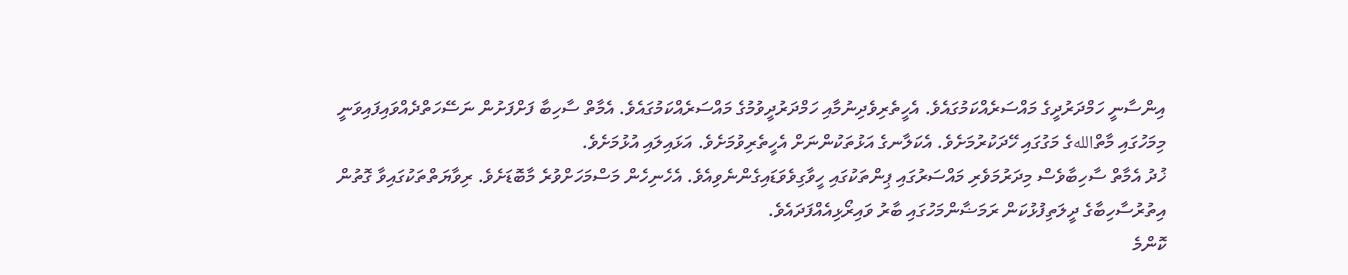އިންސާނީ ހަމްދަރުދީގެ މައްސަރެއްކަމުގައެވެ. އެހީތެރިވެދިނުމާއި ހަމްދަރުދީވުމުގެ މައްސަރެއްކަމުގައެވެ. އެމާތް ސާހިބާ ފަށްފަށުން ނަސޭހަތްދެއްވައިފައިވަނީ މިމަހުގައި މާތްاللهގެ މަގުގައި ހޭދަކުރުމަށެވެ. އެކަލާނގެ އަޅުތަކުންނަށް އެހީތެރިވުމަށެވެ. އަޅައިލައި އުޅުމަށެވެ.
ޚުދު އެމާތް ސާހިބާވެސް މިދަރުމަވެރި މައްސަރުގައި ޕިންތަކުގައި ހީވާގިވެވަޑައިގެންނެވިއެވެ. އެހެނިހެން މަސްމަހަށްވުރެ މާބޮޑަށެވެ. ރިވާޔަތްތަކުގައިވާ ގޮތުން އިތުރުސާހިބާގެ ދީލަތިފުޅުކަން ރަމަޟާންމަހުގައި ބާރު ވައިރޯޅިއެއްފަދައެވެ.
ކޮންމެ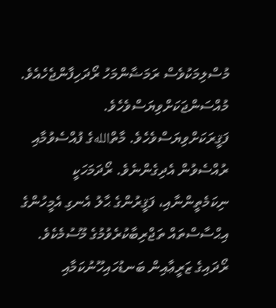މުސްލިމަކުވެސް ރަމަޟާންމަހު ރޯދަހިފާންޖެހެއެވެ. މުއްސަންޖަކަށްވިޔަސްވެހެވެ. ފަޤީރަކަށްވިޔަސްވެހެވެ. މާތްاللهގެ ފުއްސެވުމާއި ރުއްސެވުން އެދިގެންނެވެ. ރޯދަމަހަކީ ނިކަމެތީންނާއި، ފަޤީރުންގެ ޙާލު އެނގި އެމީހުންގެ އިޙްސާސްތައް ތަޖްރިބާކުރެވުމުގެ މޫސުމެކެވެ. ރޯދައިގެ ޒަރީޢާއިން ބަނޑުހައިހޫނުކަމާއި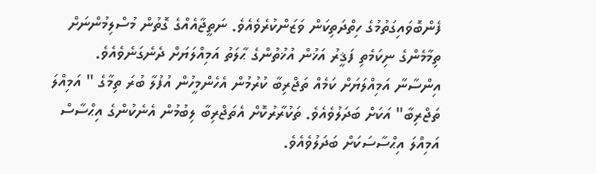ފެންބޮވައިގަތުމުގެ ހިތްދަތިކަން ވަޒަންކުރެވެއެވެ. ނަތީޖާއެއްގެ ގޮތުން މުސްލިމުންނަށް ތިމާމެންގެ ނިކަމެތި ފަޤީރު އަޚުން އުޚުތުންގެ ޙާލަތު އަމިއްލަޔަށް ދެނެގަނެވެއެވެ. އިންސާނާ އަމިއްލަޔަށް ކަމެއް ތަޖްރިބާ ކުރުމުން އެހެންމީހުން އުފުލާ ބުރަ ތިމާގެ " އަމިއްލަ ތަޖްރިބާ" އަކަށް ބަދަލުވެއެވެ. ތަކުރާރުކޮށް އެތަޖްރިބާ ލިބުމުން އެނެކުންގެ އިޙްސާސް އަމިއްލަ އިޙްސާސަކަށް ބަދަލުވެއެވެ.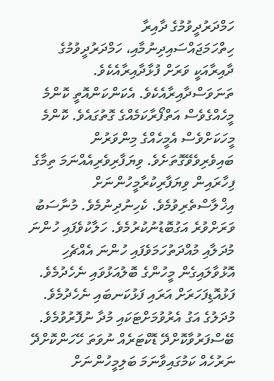ހަމްދަރުދީވުމުގެ ދާއިރާ
ހިތްހަމަޖައްސައިދިނުމާއި، ހަމްދަރުދީވުމުގެ ދާއިރާއަކީ ވަރަށް ފުޅާދާއިރާއެކެވެ. ތަނަވަސްދާއިރާއެކެވެ. އެކަންކަންއޮތީ ކޮންމެ މީހެއްގެވެސް އަތްފޯރާކަމެއްގެ ގޮތުގައެވެ. ކޮންމެ މީހަކަށްވެސް އެމީހެއްގެ މިންވަރުން ބައިވެރިވެވޭގޮތަށެވެ. ވިޔަފާރިވެރިއެއްނަމަ ތިމާގެ ފިހާރައިން ވިޔަފާރިކުރާމީހުންނަށް އިޚްލާސްތެރިވުމެވެ. ކެހިނުދިނުމެވެ. މުނާސަބު ވަރަށްވުރެ އަގުބޮޑުނުކުރުމެވެ. ހަލާކުވެފައި ހުންނަ މުދަލާއި މުއްދަތުހަމަވެފައި ހުންނަ އެއްޗެހި އޮޅުވާލައިގެން މީހުންގެ ބޮލުއަޅުވައި ނެހެދުމެވެ. ފަޅުއޮޑިފަހަރަށް އަރައި ފަޅުކަނބައި ނެހެދުމެވެ. މުދަލުގެ އަގު އެރުވުމަށްޓަކައި މުދާ ނުފޮރުވުމެވެ. ބޭސްފަރުވާކޮށްދޭ ޑޮކްޓަރެއް ނުވަތަ ހޭހަންކޮށްދޭ ނަރުހެއް ކަމުގައިވާނަމަ ބަލިމީހުންނަށް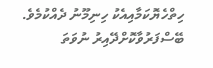ހިތްހެޔޮކަމާއިއެކު ހިނިމޫނު ދެއްކުމެވެ. ބޭސްފަރުވާކޮށްދޭއިރު ނުވަތަ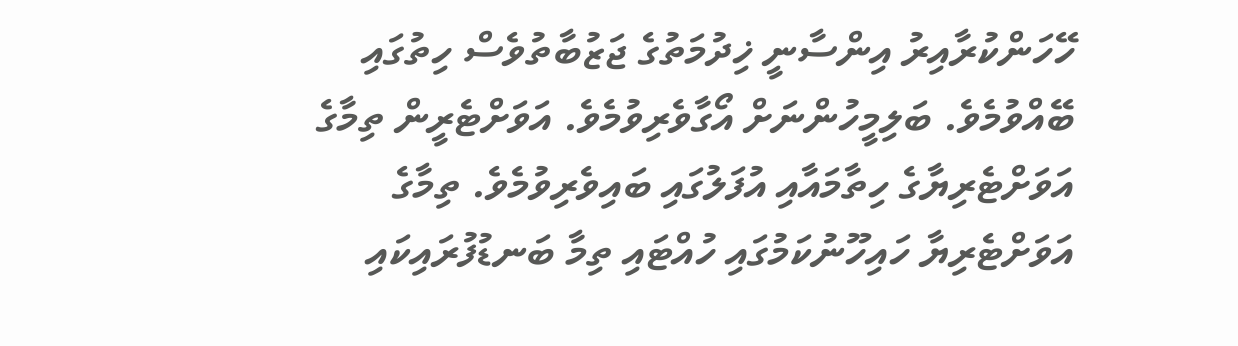ހޭހަންކުރާއިރު އިންސާނީ ޚިދުމަތުގެ ޖަޒުބާތުވެސް ހިތުގައި ބޭއްވުމެވެ. ބަލިމީހުންނަށް އޯގާވެރިވުމެވެ. އަވަށްޓެރީން ތިމާގެ އަވަށްޓެރިޔާގެ ހިތާމައާއި އުފަލުގައި ބައިވެރިވުމެވެ. ތިމާގެ އަވަށްޓެރިޔާ ހައިހޫނުކަމުގައި ހުއްޓައި ތިމާ ބަނޑުފުރައިކައި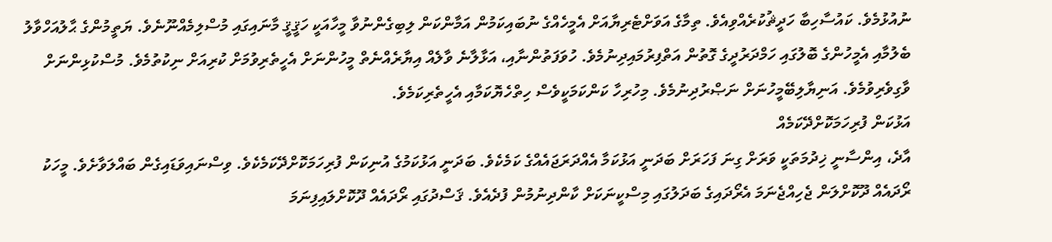ނުއުޅުމެވެ. ކައުސާހިބާ ހަދީޘުކުރެއްވިއެވެ. ތިމާގެ އަވަށްޓެރިޔާއަށް އެމީހެއްގެ ނުބައިކަމުން އަމާންކަން ލިބިގެންނުވާ މީހާއަކީ ހަޤީޤީ މާނައިގައި މުސްލިމެއްނޫނެވެ. ޔަތީމުންގެ ޙާލުއަހްވާލު ބެލުމާއި އެމީހުންގެ ބޮލުގައި ހަމްދަރުދީގެ ގޮތުން އަތްފިރުމައިދިނުމެވެ. ހުވަފަތުންނާއި، އަޅާލާނެ ވާލެއް އިޔާރެއްނެތް މީހުންނަށް އެހީތެރިވުމަށް ކުރިއަށް ނިކުތުމެވެ. މުސްކުޅިންނަށް ވާގިވެރިވުމެވެ. އަނިޔާލިބޭމީހުނަށް ނަޞްރުދިނުމެވެ. މިހުރިހާ ކަންކަމަކީވެސް ހިތްހެޔޮކަމާއި އެހީތެރިކަމެވެ.
އަޅުކަން ފުރިހަމަކޮށްދޭކަމެއް
އާދެ، އިންސާނީ ޚިދުމަތަކީ ވަރަށް ގިނަ ފަހަރަށް ބަދަނީ އަޅުކަމާ އެއްދަރަޖައެއްގެ ކަމެކެވެ. ބަދަނީ އަޅުކަމުގެ އުނިކަން ފުރިހަމަކޮށްދޭކަމެކެވެ. ވިސްނައިވަޑައިގެން ބައްލަވާށެވެ. މީހަކު ރޯދައެއް ދޫކޮށްލަން ޖެހިއްޖެނަމަ އެރޯދައިގެ ބަދަލުގައި މިސްކީނަކަށް ކާންދިނުމުން ފުދެއެވެ. ޤަސްދުގައި ރޯދައެއް ދޫކޮށްލައިފިނަމަ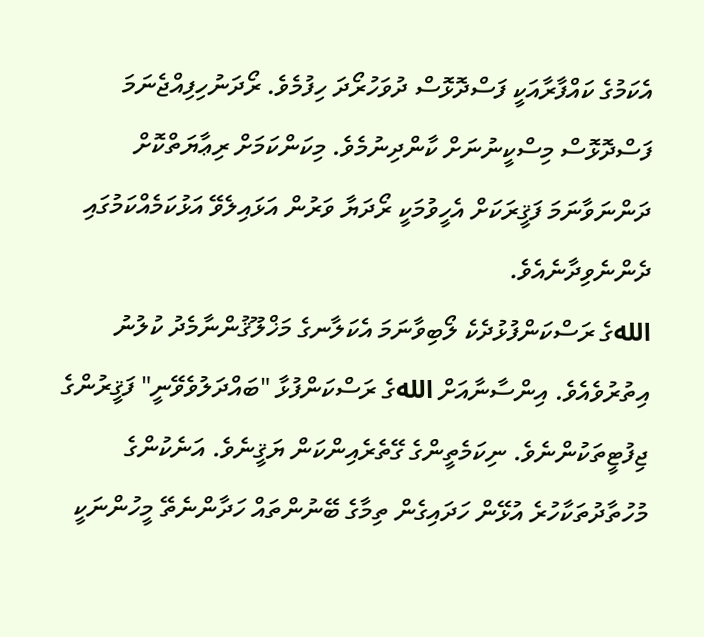އެކަމުގެ ކައްފާރާއަކީ ފަސްދޮޅޮސް ދުވަހުރޯދަ ހިފުމެވެ. ރޯދަނުހިފިއްޖެނަމަ ފަސްދޮޅޮސް މިސްކީނުނަށް ކާންދިނުމެވެ. މިކަންކަމަށް ރިޢާޔަތްކޮށް ދަންނަވާނަމަ ފަޤީރަކަށް އެހީވުމަކީ ރޯދަޔާ ވަރުން އަޅައިލެވޭ އަޅުކަމެއްކަމުގައި ދެންނެވިދާނެއެވެ.
اللهގެ ރަސްކަންފުޅުދެކެ ލޯބިވާނަމަ އެކަލާނގެ މަޚްލޫޤުންނާމެދު ކުލުނު އިތުރުވެއެވެ. އިންސާނާއަށް اللهގެ ރަސްކަންފުޅާ "ބައްދަލުވެވޭނީ" ފަޤީރުންގެ ޖިފުޓީތަކުންނެވެ. ނިކަމެތީންގެ ގޭތެރެއިންކަން ޔަޤީނެވެ. އަނެކުންގެ މުހުތާދުތަކާހުރެ އުޅޭން ހަދައިގެން ތިމާގެ ބޭނުންތައް ހަދާންނެތޭ މީހުންނަކީ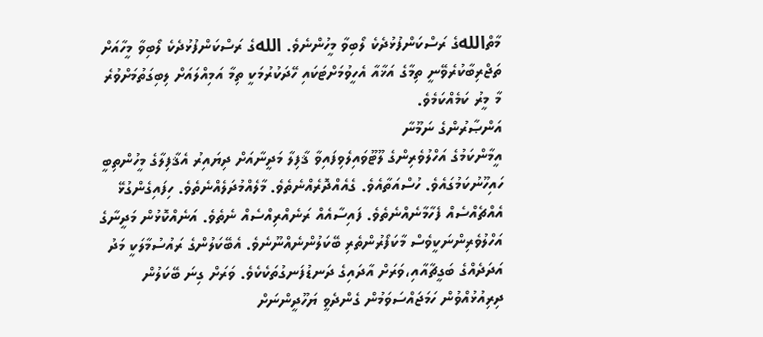މާތްاللهގެ ރަސްކަންފުޅުދެކެ ލޯބިވާ މީހުންނެވެ. اللهގެ ރަސްކަންފުޅުދެކެ ލޯބިވާ މީހާއަށް ތަޖްރިބާކުރެވޭނީ ތިމާގެ އަޚާއާ އެހީވުމަށްޓަކައި ހޭދަކުރުމަކީ ތިމާ އަމިއްލައަށް ލިބިގަތުމަށްވުރެ މާ މީރު ކަމެއްކަމެވެ.
އަންޞާރުންގެ ނަމޫނާ
އީމާންކަމުގެ އަހްލުވެރިންގެ ލޫޓޫވައިލެވިފައިވާ ޤާފިލާ މަދީނާއަށް ދިޔައިރު އެޤާފިލާގެ މީހުންތިބީ ހައިހޫނުކަމުގައެވެ. ހުސްއަތާއެވެ. ގެއެއްދޮރެއްނެތެވެ. މާލެއްމުދަލެއްނެތެވެ. ހިފައިގެންގުޅޭ އެއްޗެއްސެއް ފެހާމާނެއްނެތެވެ. ފައިސާއެއް ރަނެއްރިއްސެއް ނެތެވެ. އަނެއްކޮޅުން މަދީނާގެ އަހްލުވެރިންނަކީވެސް މާކަފޯރުންތެރި ބޭކަލުންނެއްނޫނެވެ. އެބޭކަލުންގެ ރައުސުމާލަކީ މަދު އަދަދެއްގެ ބަގީޗާއާއި،ވަރަށް އާދައިގެ ދަނޑުފަނގުތަކެކެވެ. ވަރަށް ގިނަ ބޭކަލުން ދިރިއުޅުއްވުން ހަމަޖައްސަވަމުން ގެންދެވީ ޔަހޫދީންނަށް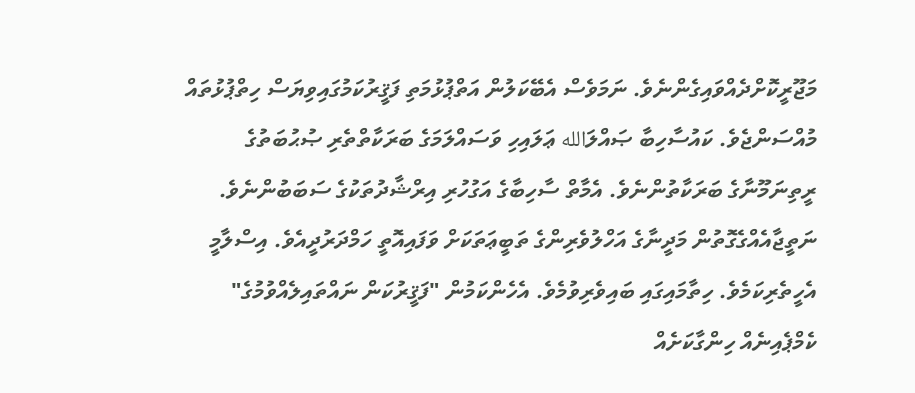މަޖޫރީކޮށްދެއްވައިގެންނެވެ. ނަމަވެސް އެބޭކަލުން އަތްޕުޅުމަތި ފަޤީރުކަމުގައިވިޔަސް ހިތްޕުޅުތައް މުއްސަންޖެވެ. ކައުސާހިބާ ޞައްލަالله ޢަލައިހި ވަސައްލަމަގެ ބަރަކާތްތެރި ޞުޙުބަތުގެ ރީތިނަމޫނާގެ ބަރަކާތުންނެވެ. އެމާތް ސާހިބާގެ އަގުހުރި އިރްޝާދުތަކުގެ ސަބަބުންނެވެ. ނަތީޖާއެއްގެގޮތުން މަދީނާގެ އަހްލުވެރިންގެ ތަބީޢަތަކަށް ވަފައިއޮތީ ހަމްދަރުދީއެވެ. އިސްލާމީ އެހީތެރިކަމެވެ. ހިތާމައިގައި ބައިވެރިވުމެވެ. އެހެންކަމުން "ފަޤީރުކަން ނައްތައިލެއްވުމުގެ" ކެމްޕެއިނެއް ހިންގާކަށެއް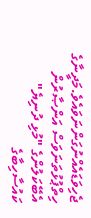ޖެހިވަޑައެއްނުގަންނަވައެވެ.މަދީނާގެ ހިތްޕުޅުތަނަވަސް އަންޞާރުން އެބޭކަލުންގެ "މުޅި ދުނިޔެ" ކައުސާހިބާގެ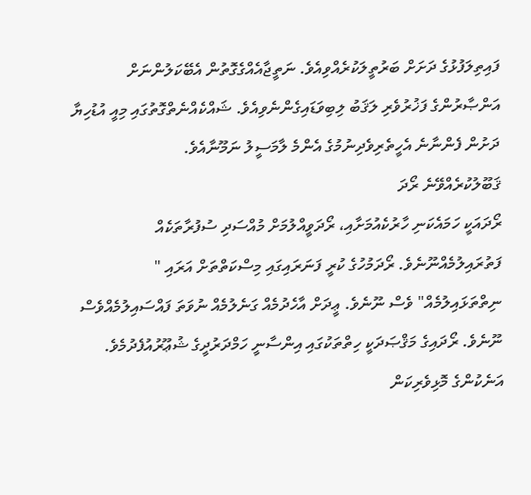ފައިތިލަފުޅުގެ ދަށަށް ބަރުތީލަކުރެއްވިއެވެ. ނަތީޖާއެއްގެގޮތުން އެބޭކަލުންނަށް އަންޞާރުންގެ ފަޚުރުވެރި ލަޤަބު ލިބިވަޑައިގެންނެވިއެވެ. ޝައްކެއްނެތްގޮތުގައި މިއީ އުޑުހިޔާ ދަށުން ފެންނާނެ އެހީތެރިވެދިނުމުގެ އެންމެ ލާމަސީލު ނަމޫނާއެވެ.
ޤަބޫލުކުރެއްވޭނެ ރޯދަ
ރޯދައަކީ ހަމައެކަނި ހާރުކެއުމަށާއި، ރޯދަވީއްލުމަށް މުއްސަދި ސުފުރާތަކެއް ފަތުރައިލުމެއްނޫނެވެ. ރޯދަމުހުގެ ކުރީ ފަނަރައިގައި މިސްކަތްތަށް އަރައި " ނިތްތަޅައިލުމެއް" ވެސް ނޫނެވެ. ޢީދަށް އާހެދުމެއް ގަނެލުމެއް ނުވަތަ ފައްސައިލުމެއްވެސް ނޫނެވެ. ރޯދައިގެ މަޤްޞަދަކީ ހިތްތަކުގައި އިންސާނީ ހަމްދަރުދީގެ ޝުޢޫރުއުފެދުމެވެ. އަނެކުންގެ މޮޅިވެރިކަން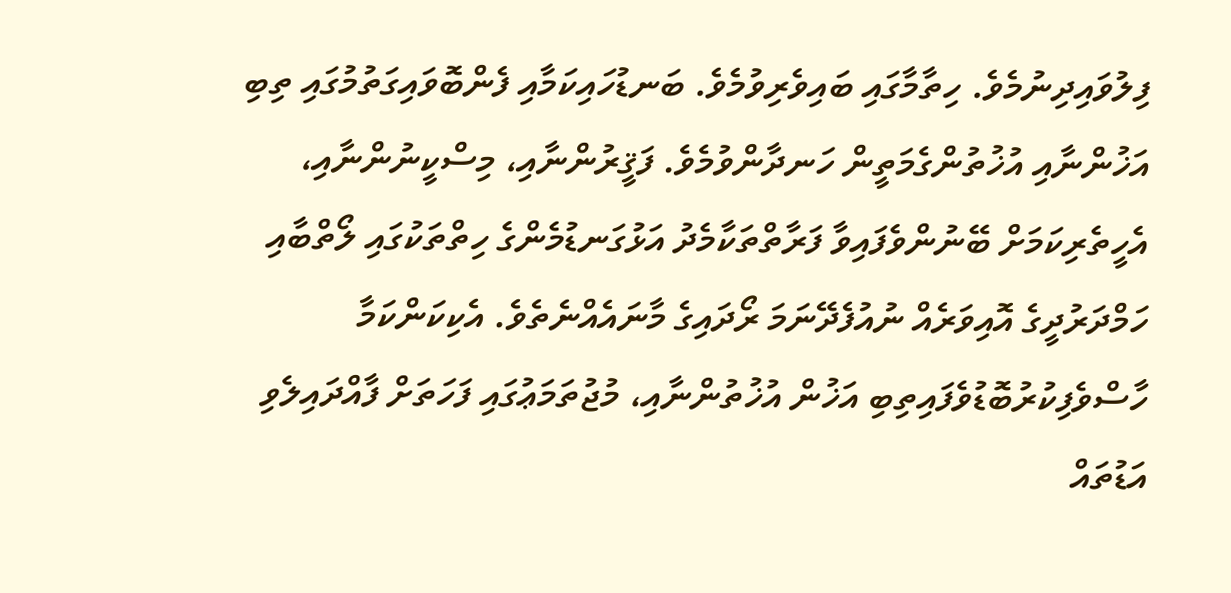ފިލުވައިދިނުމެވެ. ހިތާމާގައި ބައިވެރިވުމެވެ. ބަނޑުހައިކަމާއި ފެންބޮވައިގަތުމުގައި ތިބި އަޚުންނާއި އުޚުތުންގެމަތީން ހަނދާންވުމެވެ. ފަޤީރުންނާއި، މިސްކީނުންނާއި، އެހީތެރިކަމަށް ބޭނުންވެފައިވާ ފަރާތްތަކާމެދު އަޅުގަނޑުމެންގެ ހިތްތަކުގައި ލޯތްބާއި ހަމްދަރުދީގެ އޮއިވަރެއް ނުއުފެދޭނަމަ ރޯދައިގެ މާނައެއްނެތެވެ. އެކިކަންކަމާ ހާސްވެފިކުރުބޮޑުވެފައިތިބި އަޚުން އުޚުތުންނާއި، މުޖުތަމަޢުގައި ފަހަތަށް ފާއްދައިލެވި އަޑުތައް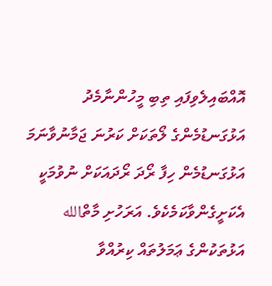އޮއްބައިލެވިފައި ތިބި މީހުންނާމެދު އަޅުގަނޑުމެންގެ ލޯތަކަށް ކަރުނަ ޖަމާނުވާނަމަ އަޅުގަނޑުމެން ހިފާ ރޯދަ ރޯދައަކަށް ނުވުމަކީ އެކަށީގެންވާކަމެކެވެ. އަރަހުށި މާތްالله އަޅުތަކުންގެ ޢަމަލުތައް ކިރުއްވާ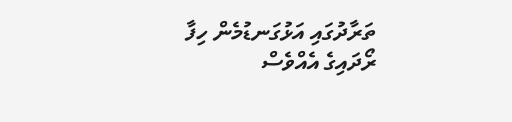ތަރާދުގައި އަޅުގަނޑުމެން ހިފާ ރޯދައިގެ އެއްވެސް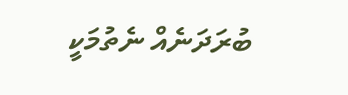ބުރަދަނެއް ނެތުމަކީ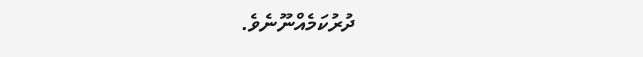ދުރުކަމެއްނޫނެވެ.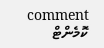comment ކޮމެންޓް